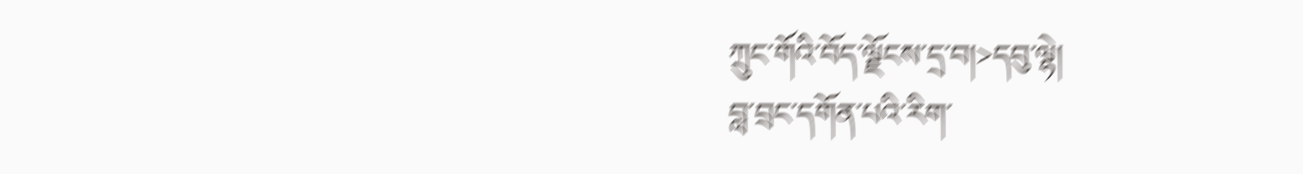ཀྲུང་གོའི་བོད་ལྗོངས་དྲ་བ།>དབུ་ལྷེ།
བླ་བྲང་དགོན་པའི་རིག་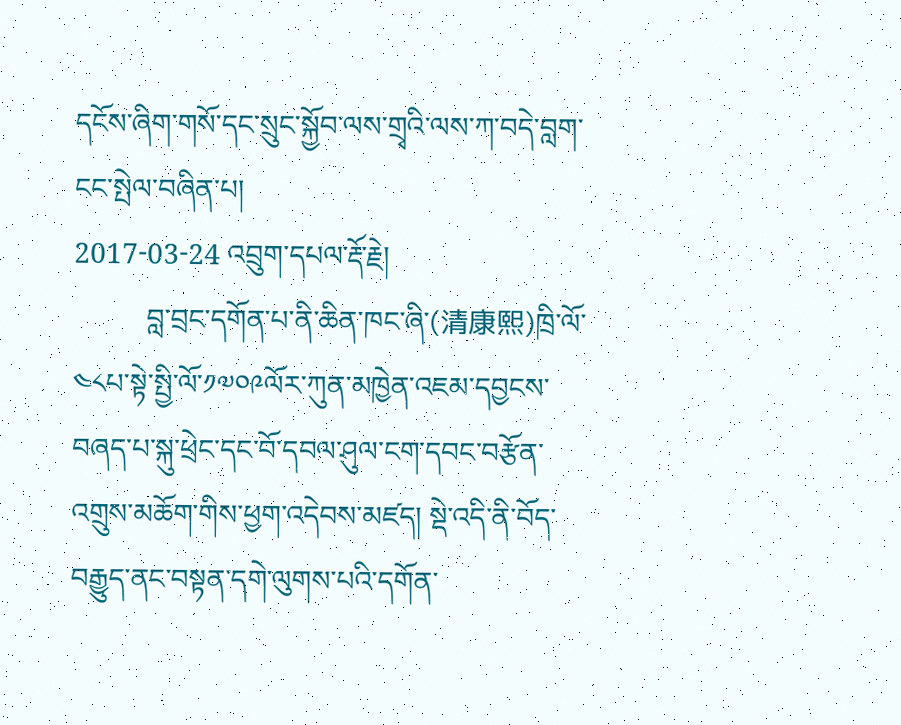དངོས་ཞིག་གསོ་དང་སྲུང་སྐྱོབ་ལས་གྲྭའི་ལས་ཀ་བདེ་བླག་ངང་སྤེལ་བཞིན་པ།
2017-03-24 འབྲུག་དཔལ་རྡོ་རྗེ།
          བླ་བྲང་དགོན་པ་ནི་ཆིན་ཁང་ཞི་(清康熙)ཁྲི་ལོ་༤༨པ་སྟེ་སྤྱི་ལོ་༡༧༠༩ལོར་ཀུན་མཁྱེན་འཇམ་དབྱངས་བཞད་པ་སྐུ་ཕྲེང་དང་བོ་དབལ་ཤུལ་ངག་དབང་བརྩོན་འགྲུས་མཆོག་གིས་ཕྱག་འདེབས་མཛད། སྡེ་འདི་ནི་བོད་བརྒྱུད་ནང་བསྟན་དགེ་ལུགས་པའི་དགོན་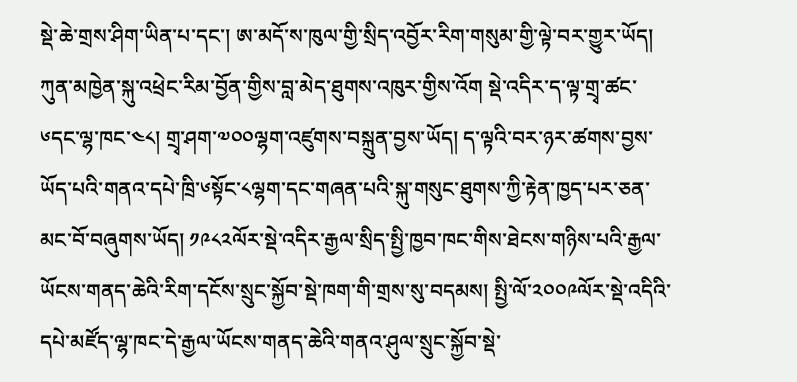སྡེ་ཆེ་གྲས་ཤིག་ཡིན་པ་དང་། ཨ་མདོ་ས་ཁུལ་གྱི་སྲིད་འབྱོར་རིག་གསུམ་གྱི་ལྟེ་བར་གྱུར་ཡོད། ཀུན་མཁྱེན་སྐུ་འཕྲེང་རིམ་བྱོན་གྱིས་བླ་མེད་ཐུགས་འཁུར་གྱིས་འོག སྡེ་འདིར་ད་ལྟ་གྲྭ་ཚང་༦དང་ལྷ་ཁང་༤༨། གྲྭ་ཤག་༧༠༠ལྷག་འཛུགས་བསྐྲུན་བྱས་ཡོད། ད་ལྟའི་བར་ཉར་ཚགས་བྱས་ཡོད་པའི་གནའ་དཔེ་ཁྲི་༦སྟོང་༨ལྷག་དང་གཞན་པའི་སྐུ་གསུང་ཐུགས་ཀྱི་རྟེན་ཁྱད་པར་ཅན་མང་བོ་བཞུགས་ཡོད། ༡༩༨༢ལོར་སྡེ་འདིར་རྒྱལ་སྲིད་སྤྱི་ཁྱབ་ཁང་གིས་ཐེངས་གཉིས་པའི་རྒྱལ་ཡོངས་གནད་ཆེའི་རིག་དངོས་སྲུང་སྐྱོབ་སྡེ་ཁག་གི་གྲས་སུ་བདམས། སྤྱི་ལོ་༢༠༠༩ལོར་སྡེ་འདིའི་དཔེ་མཛོད་ལྷ་ཁང་དེ་རྒྱལ་ཡོངས་གནད་ཆེའི་གནའ་ཤུལ་སྲུང་སྐྱོབ་སྡེ་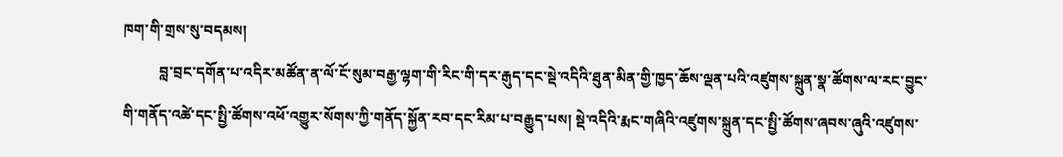ཁག་གི་གྲས་སུ་བདམས།
          བླ་བྲང་དགོན་པ་འདིར་མཚོན་ན་ལོ་ངོ་སུམ་བརྒྱ་ལྷག་གི་རིང་གི་དར་རྒུད་དང་སྡེ་འདིའི་ཐུན་མིན་གྱི་ཁྱད་ཆོས་ལྡན་པའི་འཛུགས་སྐྲུན་སྣ་ཚོགས་ལ་རང་བྱུང་གི་གནོད་འཚེ་དང་སྤྱི་ཚོགས་འཕོ་འགྱུར་སོགས་ཀྱི་གནོད་སྐྱོན་རབ་དང་རིམ་པ་བརྒྱུད་པས། སྡེ་འདིའི་རྨང་གཞིའི་འཛུགས་སྐྲུན་དང་སྤྱི་ཚོགས་ཞབས་ཞུའི་འཛུགས་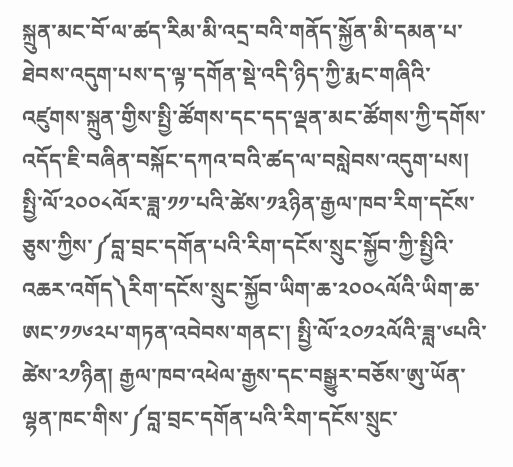སྐྲུན་མང་བོ་ལ་ཚད་རིམ་མི་འདྲ་བའི་གནོད་སྐྱོན་མི་དམན་པ་ཐེབས་འདུག་པས་ད་ལྟ་དགོན་སྡེ་འདི་ཉིད་ཀྱི་རྨང་གཞིའི་འཛུགས་སྐྲུན་གྱིས་སྤྱི་ཚོགས་དང་དད་ལྡན་མང་ཚོགས་ཀྱི་དགོས་འདོད་ཇི་བཞིན་བསྐོང་དཀའ་བའི་ཚད་ལ་བསླེབས་འདུག་པས། སྤྱི་ལོ་༢༠༠༨ལོར་ཟླ་༡༡་པའི་ཚེས་༡༣ཉིན་རྒྱལ་ཁབ་རིག་དངོས་ཅུས་ཀྱིས་༼བླ་བྲང་དགོན་པའི་རིག་དངོས་སྲུང་སྐྱོབ་ཀྱི་སྤྱིའི་འཆར་འགོད༽རིག་དངོས་སྲུང་སྐྱོབ་ཡིག་ཆ་༢༠༠༨ལོའི་ཡིག་ཆ་ཨང་༡༡༦༢པ་གཏན་འབེབས་གནང་། སྤྱི་ལོ་༢༠༡༢ལོའི་ཟླ་༦པའི་ཚེས་༢༡ཉིན། རྒྱལ་ཁབ་འཕེལ་རྒྱས་དང་བསྒྱུར་བཅོས་ཨུ་ཡོན་ལྷན་ཁང་གིས་༼བླ་བྲང་དགོན་པའི་རིག་དངོས་སྲུང་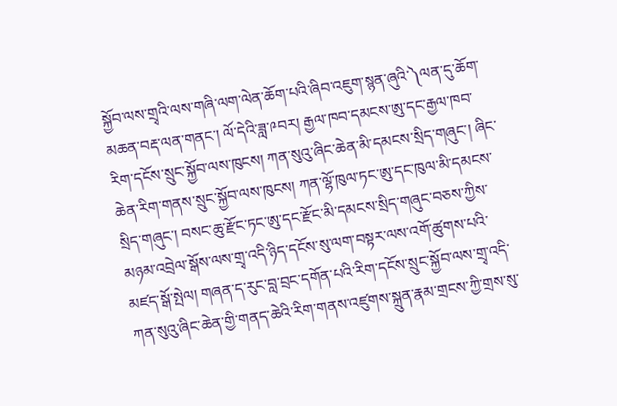སྐྱོབ་ལས་གྲྭའི་ལས་གཞི་ལག་ལེན་ཆོག་པའི་ཞིབ་འཇུག་སྙན་ཞུའི་༽ལན་དུ་ཆོག་མཆན་བརྡ་ལན་གནང་། ལོ་དེའི་ཟླ་༩བར། རྒྱལ་ཁབ་དམངས་ཨུ་དང་རྒྱལ་ཁབ་རིག་དངོས་སྲུང་སྐྱོབ་ལས་ཁུངས། ཀན་སུའུ་ཞིང་ཆེན་མི་དམངས་སྲིད་གཞུང་། ཞིང་ཆེན་རིག་གནས་སྲུང་སྐྱོབ་ལས་ཁུངས། ཀན་ལྷོ་ཁུལ་ཏང་ཨུ་དང་ཁུལ་མི་དམངས་སྲིད་གཞུང་། བསང་ཆུ་རྫོང་ཏང་ཨུ་དང་རྫོང་མི་དམངས་སྲིད་གཞུང་བཅས་ཀྱིས་མཉམ་འབྲེལ་སྒོས་ལས་གྲྭ་འདི་ཉིད་དངོས་སུ་ལག་བསྟར་ལས་འགོ་ཚུགས་པའི་མཛད་སྒོ་སྤེལ། གཞན་ད་རུང་བླ་བྲང་དགོན་པའི་རིག་དངོས་སྲུང་སྐྱོབ་ལས་གྲྭ་འདི་ཀན་སུའུ་ཞིང་ཆེན་གྱི་གནད་ཆེའི་རིག་གནས་འཛུགས་སྐྲུན་རྣམ་གྲངས་ཀྱི་གྲས་སུ་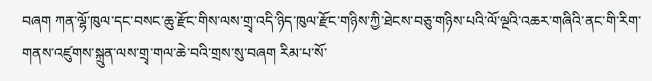བཞག ཀན་ལྷོ་ཁུལ་དང་བསང་ཆུ་རྫོང་གིས་ལས་གྲྭ་འདི་ཉིད་ཁུལ་རྫོང་གཉིས་ཀྱི་ཐེངས་བཅུ་གཉིས་པའི་ལོ་ལྔའི་འཆར་གཞིའི་ནང་གི་རིག་གནས་འཛུགས་སྐྲུན་ལས་གྲྭ་གལ་ཆེ་བའི་གྲས་སུ་བཞག རིམ་པ་སོ་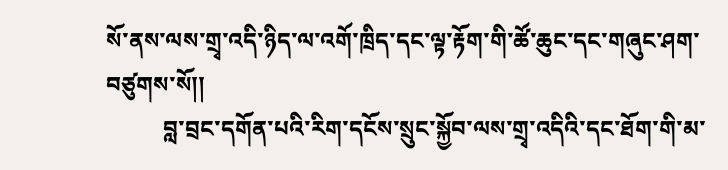སོ་ནས་ལས་གྲྭ་འདི་ཉིད་ལ་འགོ་ཁྲིད་དང་ལྟ་རྟོག་གི་ཚོ་ཆུང་དང་གཞུང་ཤག་བཙུགས་སོ།།
          བླ་བྲང་དགོན་པའི་རིག་དངོས་སྲུང་སྐྱོབ་ལས་གྲྭ་འདིའི་དང་ཐོག་གི་མ་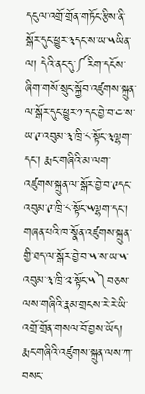དངུལ་འགྲོ་གྲོན་གཏོང་རྩིས་ནི་སྒོར་དུང་ཕྱུར་༣དང་ས་ཡ་༥ཡིན་ལ། དེའི་ནང་དུ་༼རིག་དངོས་ཞིག་གསོ་སྲུང་སྐྱོབ་འཛུགས་སྐྲུན་ལ་སྒོར་དུང་ཕྱུར་༡་དང་བྱེ་བ་༤་ས་ཡ་༩་འབུམ་༣་ཁྲི་༨་སྟོང་༣ལྷག་དང་། རྨང་གཞིའི་མ་ལག་འཛུགས་སྐྲུན་ལ་སྒོར་བྱེ་བ་༩དང་འབུམ་༩་ཁྲི་༨་སྟོང་༥ལྷག་དང་། གཞན་པའི་ཁ་སྣོན་འཛུགས་སྐྲུན་གྱི་ཐད་ལ་སྒོར་བྱེ་བ་༥་ས་ཡ་༥་འབུམ་༣་ཁྲི་༢་སྟོང་༥༽བཅས་ལས་གཞིའི་རྣམ་གྲངས་རེ་རེ་ཡི་འགྲོ་གྲོན་གསལ་བོ་བྱས་ཡོད། རྨང་གཞིའི་འཛུགས་སྐྲུན་ལས་ཀ་བསང་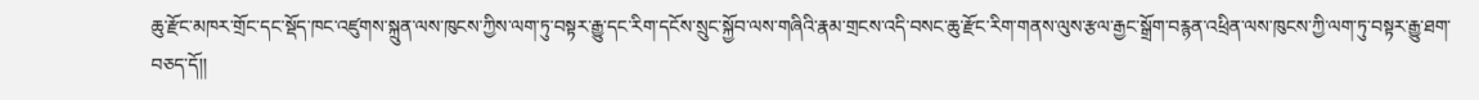ཆུ་རྫོང་མཁར་གྲོང་དང་སྡོད་ཁང་འཛུགས་སྐྲུན་ལས་ཁུངས་ཀྱིས་ལག་ཏུ་བསྟར་རྒྱུ་དང་རིག་དངོས་སྲུང་སྐྱོབ་ལས་གཞིའི་རྣམ་གྲངས་འདི་བསང་ཆུ་རྫོང་རིག་གནས་ལུས་རྩལ་རྒྱང་སྒྲོག་བརྙན་འཕྲིན་ལས་ཁུངས་ཀྱི་ལག་ཏུ་བསྟར་རྒྱུ་ཐག་བཅད་དོ།།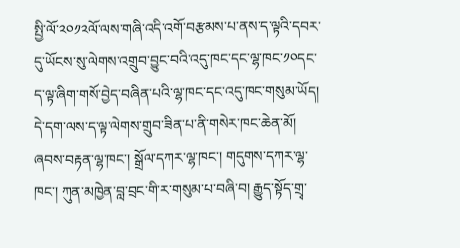སྤྱི་ལོ་༢༠༡༢ལོ་ལས་གཞི་འདི་འགོ་བརྩམས་པ་ནས་ད་ལྟའི་དབར་དུ་ཡོངས་སུ་ལེགས་འགྲུབ་བྱུང་བའི་འདུ་ཁང་དང་ལྷ་ཁང་༡༠དང་ད་ལྟ་ཞིག་གསོ་བྱེད་བཞིན་པའི་ལྷ་ཁང་དང་འདུ་ཁང་གསུམ་ཡོད། དེ་དག་ལས་ད་ལྟ་ལེགས་གྲུབ་ཟིན་པ་ནི་གསེར་ཁང་ཆེན་མོ། ཞབས་བརྟན་ལྷ་ཁང་། སྒྲོལ་དཀར་ལྷ་ཁང་། གདུགས་དཀར་ལྷ་ཁང་། ཀུན་མཁྱེན་བླ་བྲང་གི་ར་གསུམ་པ་བཞི་བ། རྒྱུད་སྟོད་གྲྭ་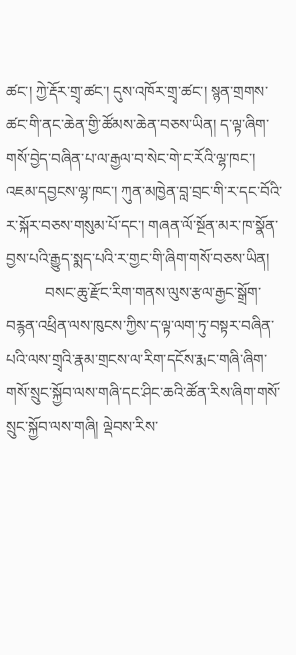ཚང་། ཀྱེ་རྡོར་གྲྭ་ཚང་། དུས་འཁོར་གྲྭ་ཚང་། སྙན་གྲགས་ཚང་གི་ནང་ཆེན་གྱི་ཚོམས་ཆེན་བཅས་ཡིན། ད་ལྟ་ཞིག་གསོ་བྱེད་བཞིན་པ་ལ་རྒྱལ་བ་སེང་གེ་ང་རོའི་ལྷ་ཁང་། འཇམ་དབྱངས་ལྷ་ཁང་། ཀུན་མཁྱེན་བླ་བྲང་གི་ར་དང་བོའི་ར་སྐོར་བཅས་གསུམ་པོ་དང་། གཞན་ལོ་སྔོན་མར་ཁ་སྣོན་བྱས་པའི་རྒྱུད་སྨད་པའི་ར་གྱང་གི་ཞིག་གསོ་བཅས་ཡིན།
          བསང་ཆུ་རྫོང་རིག་གནས་ལུས་རྩལ་རྒྱང་སྒྲོག་བརྙན་འཕྲིན་ལས་ཁུངས་ཀྱིས་ད་ལྟ་ལག་ཏུ་བསྟར་བཞིན་པའི་ལས་གྲྭའི་རྣམ་གྲངས་ལ་རིག་དངོས་རྨང་གཞི་ཞིག་གསོ་སྲུང་སྐྱོབ་ལས་གཞི་དང་ཤིང་ཆའི་ཚོན་རིས་ཞིག་གསོ་སྲུང་སྐྱོབ་ལས་གཞི། ལྡེབས་རིས་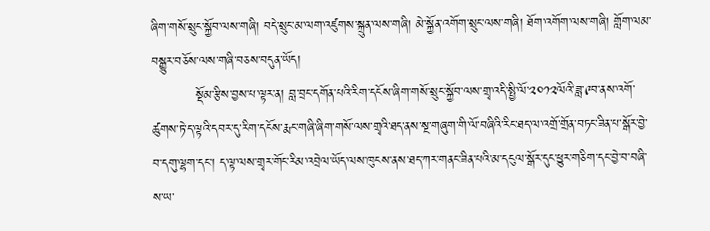ཞིག་གསོ་སྲུང་སྐྱོབ་ལས་གཞི། བདེ་སྲུང་མ་ལག་འཛུགས་སྐྲུན་ལས་གཞི། མེ་སྐྱོན་འགོག་སྲུང་ལས་གཞི། ཐོག་འགོག་ལས་གཞི། གློག་ལམ་བསྒྱུར་བཅོས་ལས་གཞི་བཅས་བདུན་ཡོད།
          སྡོམ་རྩིས་བྱས་པ་ལྟར་ན། བླ་བྲང་དགོན་པའི་རིག་དངོས་ཞིག་གསོ་སྲུང་སྐྱོབ་ལས་གྲྭ་འདི་སྤྱི་ལོ་༢༠༡༢ལོའི་ཟླ་༩བ་ནས་འགོ་ཚུགས་ཏེ་ད་ལྟའི་དབར་དུ་རིག་དངོས་རྨང་གཞི་ཞིག་གསོ་ལས་གྲྭའི་ཐད་ནས་སྔ་གཞུག་གི་ལོ་བཞིའི་རིང་ཐད་ལ་འགྲོ་གྲོན་བཏང་ཟིན་པ་སྒོར་བྱེ་བ་དགུ་ལྷག་དང་། ད་ལྟ་ལས་གྲྭར་གོང་རིམ་འབྲེལ་ཡོད་ལས་ཁུངས་ནས་ཐད་ཀར་གནང་ཟིན་པའི་མ་དངུལ་སྒོར་དུང་ཕྱུར་གཅིག་དང་བྱེ་བ་བཞི་ས་ཡ་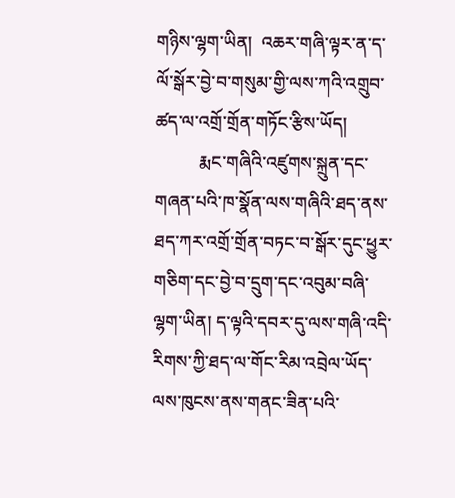གཉིས་ལྷག་ཡིན།  འཆར་གཞི་ལྟར་ན་ད་ལོ་སྒོར་བྱེ་བ་གསུམ་གྱི་ལས་ཀའི་འགྲུབ་ཚད་ལ་འགྲོ་གྲོན་གཏོང་རྩིས་ཡོད།
          རྨང་གཞིའི་འཛུགས་སྐྲུན་དང་གཞན་པའི་ཁ་སྣོན་ལས་གཞིའི་ཐད་ནས་ཐད་ཀར་འགྲོ་གྲོན་བཏང་བ་སྒོར་དུང་ཕྱུར་གཅིག་དང་བྱེ་བ་དྲུག་དང་འབུམ་བཞི་ལྷག་ཡིན། ད་ལྟའི་དབར་དུ་ལས་གཞི་འདི་རིགས་ཀྱི་ཐད་ལ་གོང་རིམ་འབྲེལ་ཡོད་ལས་ཁུངས་ནས་གནང་ཟིན་པའི་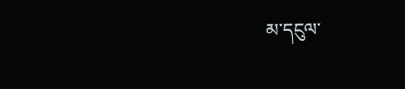མ་དངུལ་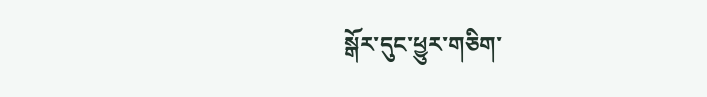སྒོར་དུང་ཕྱུར་གཅིག་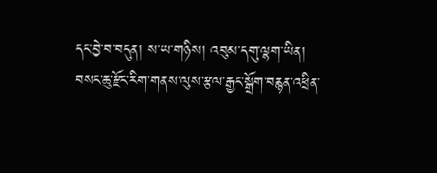དང་བྱེ་བ་བདུན། ས་ཡ་གཉིས། འབུམ་དགུ་ལྷག་ཡིན།
བསང་ཆུ་རྫོང་རིག་གནས་ལུས་རྩལ་རྒྱང་སྒྲོག་བརྙན་འཕྲིན་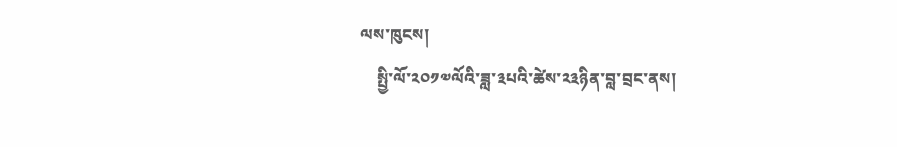ལས་ཁུངས།
    སྤྱི་ལོ་༢༠༡༧ལོའི་ཟླ་༣པའི་ཚེས་༢༣ཉིན་བླ་བྲང་ནས།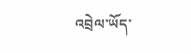འབྲེལ་ཡོད་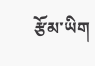རྩོམ་ཡིག